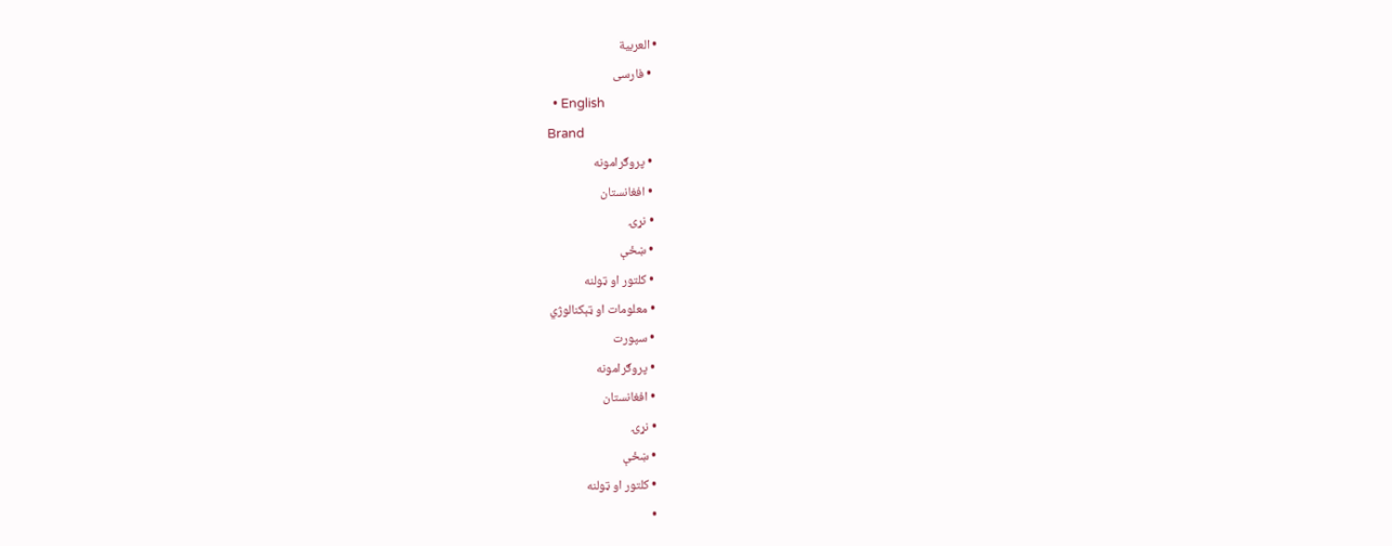• العربية
  • فارسی
  • English
Brand
  • پروګرامونه
  • افغانستان
  • نړۍ
  • ښځې
  • کلتور او ټولنه
  • معلومات او ټېکنالوژي
  • سپورت
  • پروګرامونه
  • افغانستان
  • نړۍ
  • ښځې
  • کلتور او ټولنه
  •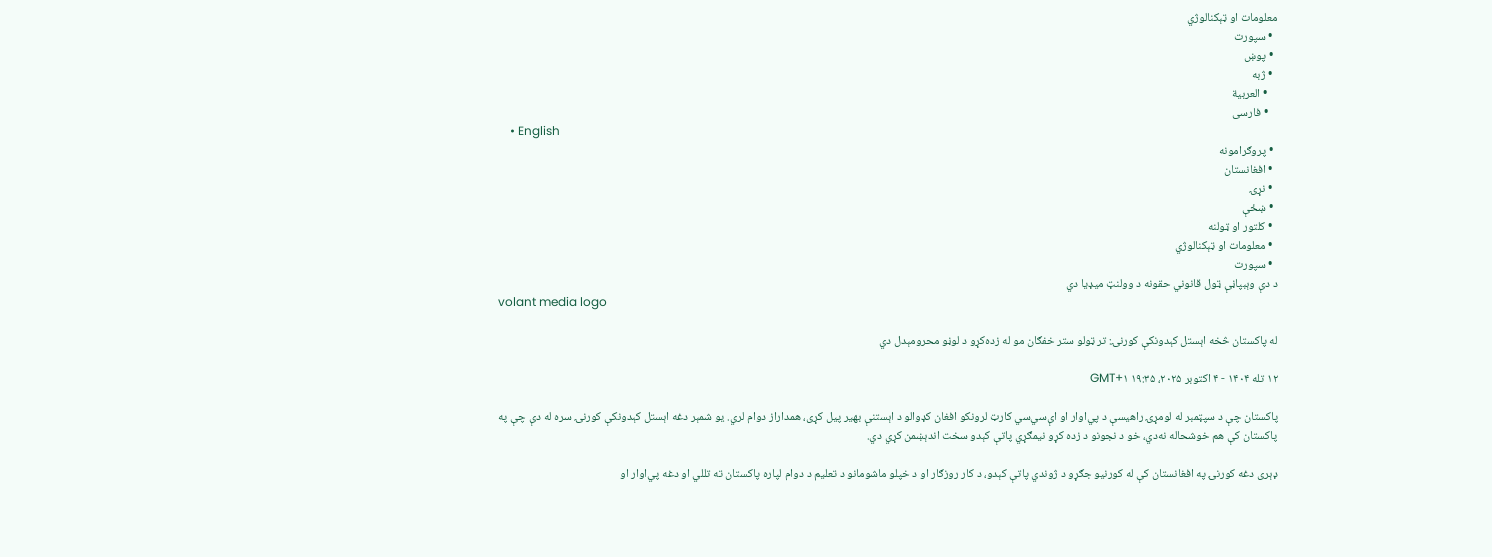معلومات او ټېکنالوژي
  • سپورت
  • پوښ
  • ژبه
    • العربية
    • فارسی
    • English
  • پروګرامونه
  • افغانستان
  • نړۍ
  • ښځې
  • کلتور او ټولنه
  • معلومات او ټېکنالوژي
  • سپورت
د دې وېبپاڼې ټول قانوني حقونه د وولنټ میډیا دي
volant media logo

له پاکستان څخه اېستل کېدونکې کورنۍ: تر ټولو ستر خفګان مو له زده‌کړو د لوڼو محرومېدل دي

۱۲ تله ۱۴۰۴ - ۴ اکتوبر ۲۰۲۵، ۱۹:۳۵ GMT+۱

پاکستان چې د سپټمبر له لومړۍ راهیسې د پي‌او‌ار او اې‌سي‌سي کارټ لرونکو افغان کډوالو د اېستنې بهیر پیل کړی، همداراز دوام لري. یو شمېر دغه اېستل کېدونکې کورنۍ سره له دې چې په پاکستان کې هم خوشحاله نه‌دي، خو د نجونو د زده کړو نیمګړي پاتې کېدو سخت اندېښمن کړي دي.

ډېری دغه کورنۍ په افغانستان کې له کورنیو جګړو د ژوندي پاتې کېدو، د کار روزګار او د خپلو ماشومانو د تعلیم د دوام لپاره پاکستان ته تللي او دغه پي‌او‌ار او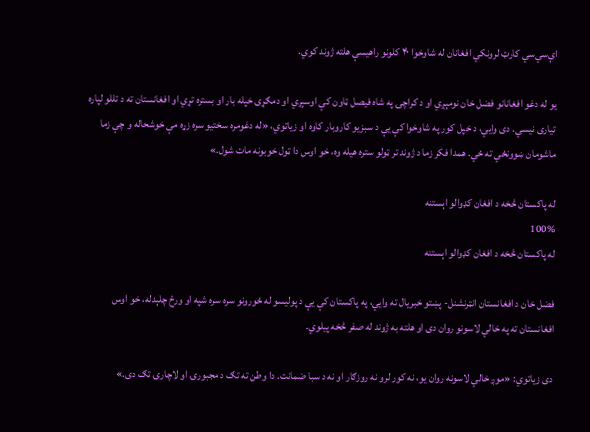اې‌سي‌سي کارټ لرونکي افغانان له شاوخوا ۴۰ کلونو راهیسې هلته ژوند کوي.

یو له دغو افغانانو فضل خان نومېږي او د کراچۍ په شاه فیصل ټاون کې اوسېږي او دمګړی خپله بار او بستره تړي او افغانستان ته د تللو لپاره تیاری نیسي. دی وايي، د خپل کور په شاوخوا کې یې د سبزیو کاروبار کاوه او زیاتوي، «له دغومره سختیو سره زړه مې خوشحاله و چې زما ماشومان ښوونځي ته ځي. همدا فکر زما د ژوند تر ټولو ستره هیله وه، خو اوس دا ټول خوبونه مات شول.»

له پاکستان څخه د افغان کډوالو اېستنه
100%
له پاکستان څخه د افغان کډوالو اېستنه

فضل خان د افغانستان انټرنشنل- پښتو خبریال ته وايي، په پاکستان کې یې د پولیسو له ځورونو سره سره شپه او ورځ چلېدله، خو اوس افغانستان ته په خالي لاسونو روان دی او هلته به ژوند له صفر څخه پیلوي.

دی زیاتوي: «موږ خالي لاسونه روان یو، نه کور لرو نه روزګار او نه د سبا ضمانت. دا وطن ته تګ د مجبورۍ او لاچارۍ تګ دی.»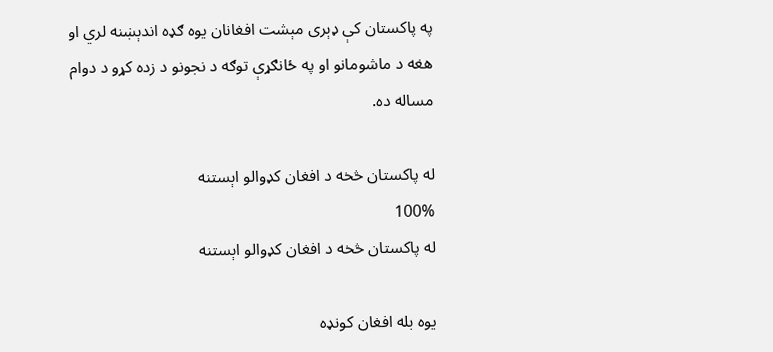په پاکستان کې ډېری مېشت افغانان یوه ګډه اندېښنه لري او هغه د ماشومانو او په ځانګړې توګه د نجونو د زده کړو د دوام مساله ده.

له پاکستان څخه د افغان کډوالو اېستنه
100%
له پاکستان څخه د افغان کډوالو اېستنه

یوه بله افغان کونډه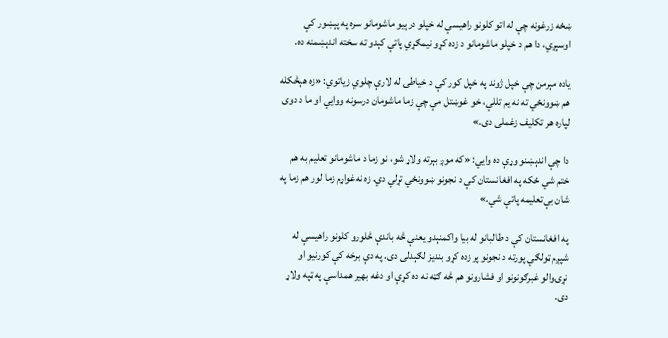ښځه زرغونه چې له اتو کلونو راهیسې له خپلو درېیو ماشومانو سره په پېښور کې اوسېږي، دا هم د خپلو ماشومانو د زده کړو نیمګړي پاتې کېدو ته سخته اندېښمنه ده.

یاده مېرمن چې خپل ژوند په خپل کور کې د خیاطۍ له لارې چلوي زیاتوي: «زه هېڅکله هم ښوونځي ته نه یم تللې، خو غوښتل مې چې زما ماشومان درسونه ووايي او ما د دوی لپاره هر تکلیف زغملی دی.»

دا چې اندېښنو وړې ده وايي: «که موږ بېرته ولاړ شو، نو زما د ماشومانو تعلیم به هم ختم شي ځکه په افغانستان کې د نجونو ښوونځي تړلي دي. زه نه‌غواړم زما لور هم زما په شان بې‌تعلیمه پاتې شي.»

په افغانستان کې د طالبانو له بیا واکمنېدو یعنې څه باندې څلورو کلونو راهیسې له شپږم ټولګي پورته د نجونو پر زده کړو بندیز لګېدلی دی. په دې برخه کې کورنیو او نړۍوالو غبرګونونو او فشارونو هم څه ګټه نه ده کړې او دغه بهیر همداسې په ټپه ولاړ دی.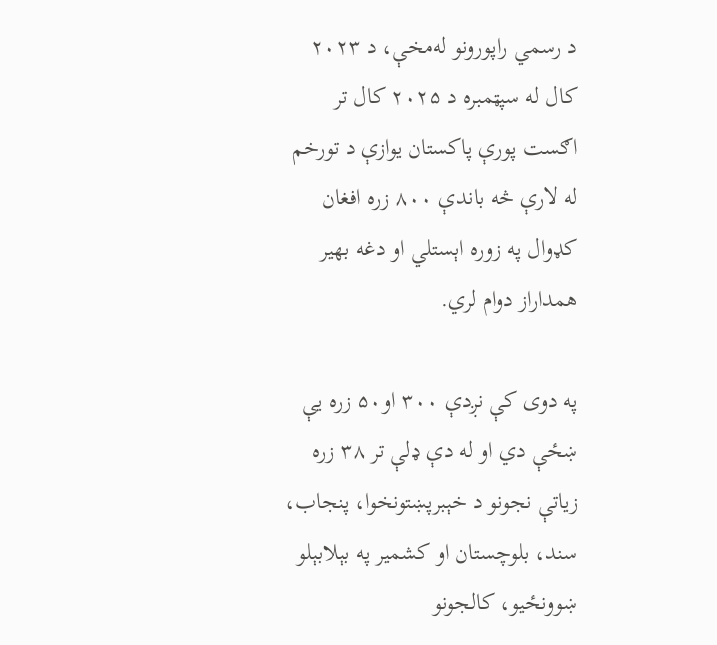د رسمي راپورونو له‌مخې، د ۲۰۲۳ کال له سپټمبره د ۲۰۲۵ کال تر اګست پورې پاکستان یوازې د تورخم له لارې څه باندې ۸۰۰ زره افغان کډوال په زوره اېستلي او دغه بهیر همداراز دوام لري.

په دوی کې نږدې ۳۰۰ او۵۰ زره یې ښځې دي او له دې ډلې تر ۳۸ زره زیاتې نجونو د خېبرپښتونخوا، پنجاب، سند، بلوچستان او کشمیر په بېلابېلو ښوونځیو، کالجونو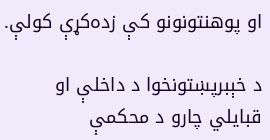او پوهنتونونو کې زده‌کړې کولې.

د خېبرپښتونخوا د داخلې او قبایلي چارو د محکمې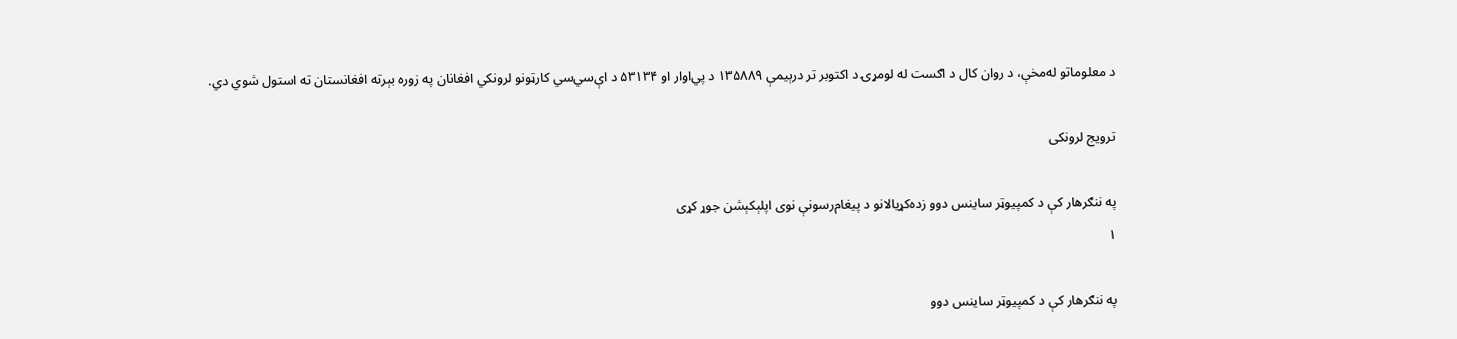د معلوماتو له‌مخې، د روان کال د اګست له لومړۍ د اکتوبر تر درېیمې ۱۳۵۸۸۹ د پي‌او‌ار او ۵۳۱۳۴ د اې‌سي‌سي کارټونو لرونکي افغانان په زوره بېرته افغانستان ته استول شوي دي.

ترویج لرونکی

په ننګرهار کې د کمپیوټر ساینس دوو زده‌کړیالانو د پیغام‌رسونې نوی اپلېکېشن جوړ کړی
۱

په ننګرهار کې د کمپیوټر ساینس دوو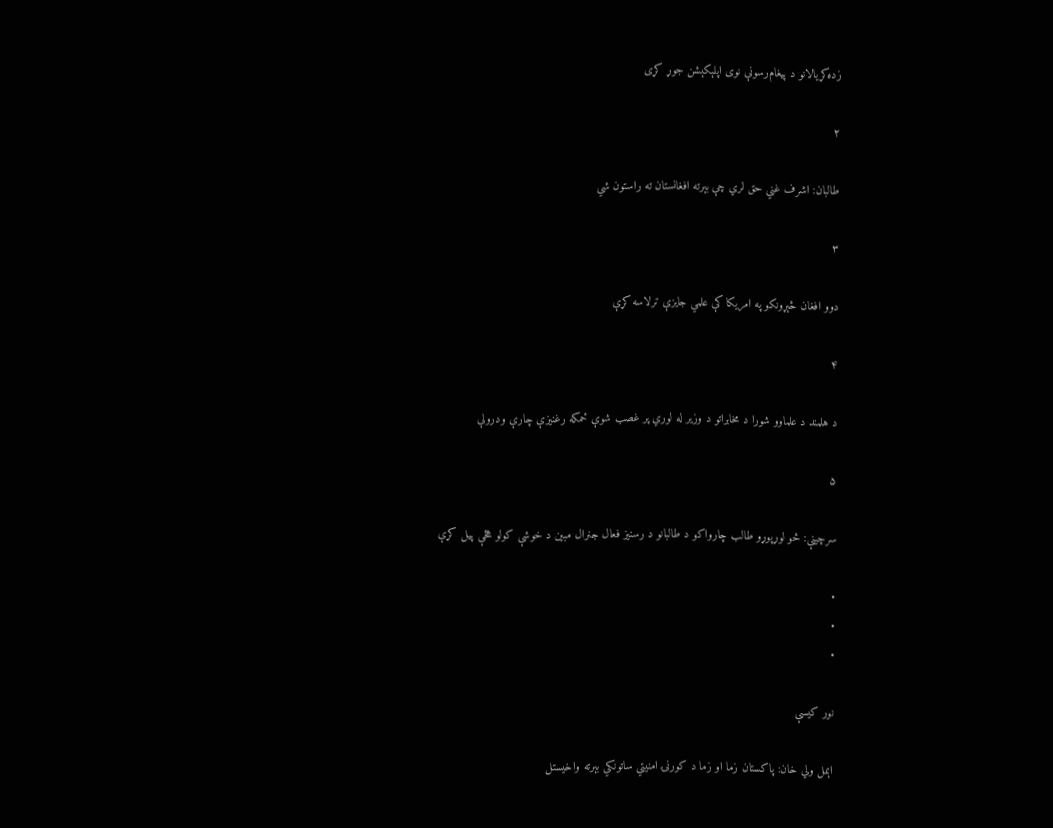زده‌کړیالانو د پیغام‌رسونې نوی اپلېکېشن جوړ کړی

۲

طالبان: اشرف غني حق لري چې بېرته افغانستان ته راستون شي

۳

دوو افغان څېړونکو په امریکا کې علمي جایزې ترلاسه کړې

۴

د هلمند د علماوو شورا د مخابراتو د وزیر له لوري پر غصب شوې ځمکه رغنیزې چارې ودرولې

۵

سرچینې: څو لوړپوړو طالب چارواکو د طالبانو د رسنیز فعال جنرال مبین د خوشې کولو هڅې پیل کړې

•
•
•

نور کیسې

اېمل ولي خان: پاکستان زما او زما د کورنۍ امنیتي ساتونکي بېرته واخیستل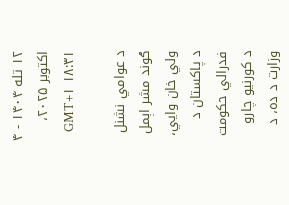۱۲ تله ۱۴۰۴ - ۴ اکتوبر ۲۰۲۵، ۱۸:۳۱ GMT+۱

د عوامي نشنل ګوند مشر اېمل ولي خان وایي، د پاکستان د فدرالي حکومت د کورنیو چارو وزارت د ده، د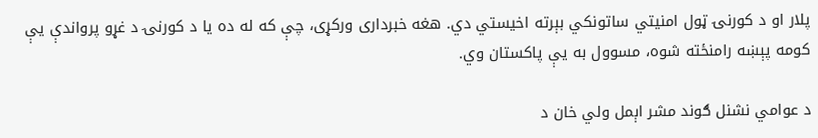پلار او د کورنۍ ټول امنیتي ساتونکي بېرته اخیستي دي. هغه خبرداری ورکړی، چې که له ده یا د کورنۍ د غړو پرواندې یې کومه پېښه رامنځته شوه، مسوول به یې پاکستان وي.

د عوامي نشنل ګوند مشر اېمل ولي خان د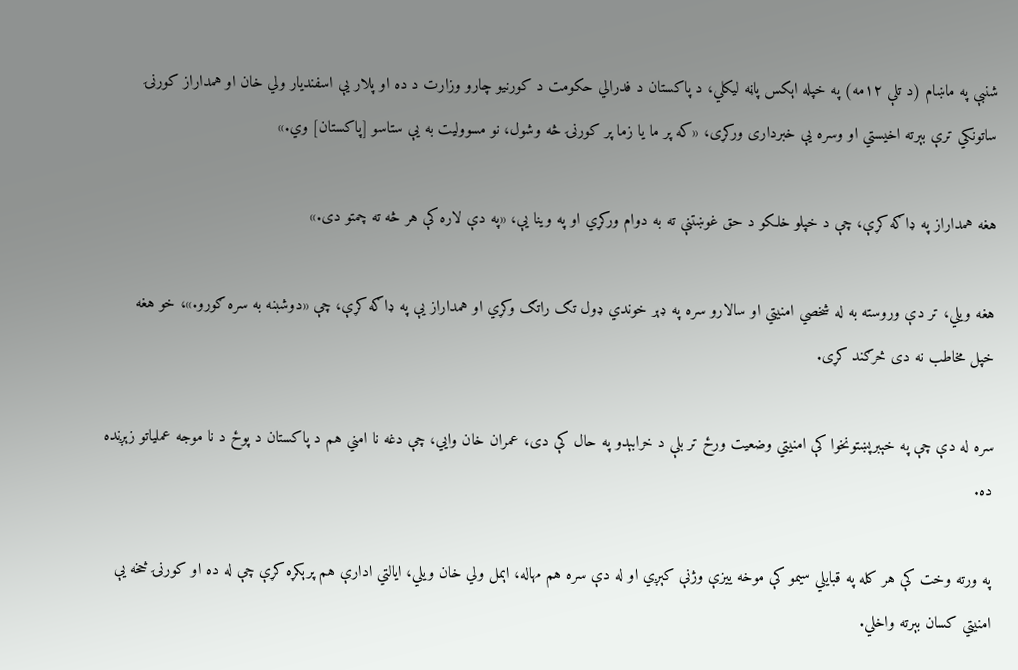شنبې په ماښام (د تلې ۱۲مه) په خپله اېکس پاڼه لیکلي، د پاکستان د فدرالي حکومت د کورنیو چارو وزارت د ده او پلار یې اسفندیار ولي خان او همداراز کورنۍ ساتونکي ترې بېرته اخیستي او وسره یې خبرداری ورکړی، «که پر ما یا زما پر کورنۍ څه وشول، نو مسوولیت به یې ستاسو [پاکستان] وي.»

هغه همداراز په ډاګه کړې، چې د خپلو خلکو د حق غوښتنې ته به دوام ورکړي او په وینا یې، «په دې لاره کې هر څه ته چمتو دی.»

هغه ویلي، تر دې وروسته به له شخصي امنیتي او سالارو سره په ډېر خوندي ډول تګ راتګ وکړي او همداراز یې په ډاګه کړې، چې «دوشبنه به سره ګورو.»، خو هغه خپل مخاطب نه دی څرګند کړی.

سره له دې چې په خېبرپښتونخوا کې امنیتي وضعیت ورځ تر بلې د خرابېدو په حال کې دی، عمران خان وایي، چې دغه نا امني هم د پاکستان د پوځ د نا موجه عملیاتو زېږنده ده.

په ورته وخت کې هر کله په قبایلي سیمو کې موخه ییزې وژنې کېږي او له دې سره هم مهاله، اېمل ولي خان ویلي، ایالتي ادارې هم پرېکړه کړې چې له ده او کورنۍ څخه یې امنیتي کسان بېرته واخلي.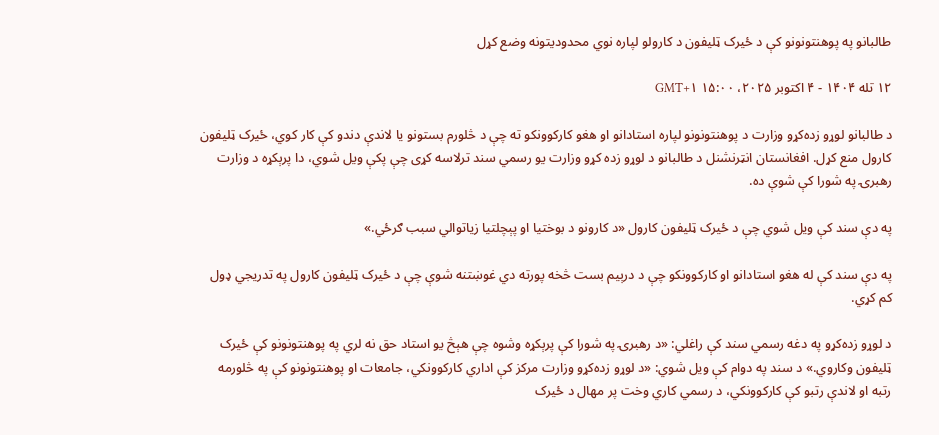طالبانو په پوهنتونونو کې د ځیرک ټلیفون د کارولو لپاره نوي محدودیتونه وضع کړل

۱۲ تله ۱۴۰۴ - ۴ اکتوبر ۲۰۲۵، ۱۵:۰۰ GMT+۱

د طالبانو لوړو زده‌کړو وزارت د پوهنتونونو لپاره استادانو او هغو کارکوونکو ته چې د څلورم بستونو یا لاندې دندو کې کار کوي، ځیرک ټلیفون کارول منع کړل. افغانستان انټرنشنل د طالبانو د لوړو زده کړو وزارت یو رسمي سند ترلاسه کړی چې پکې ویل شوي، دا پرېکړه د وزارت رهبرۍ په شورا کې شوې ده.

په دې سند کې ویل شوي چې د ځیرک ټلیفون کارول «د کارونو د بوختیا او پېچلتیا زیاتوالي سبب ګرځي.»

په دې سند کې له هغو استادانو او کارکوونکو چې د درېیم بست څخه پورته دي غوښتنه شوې چې د ځیرک ټلیفون کارول په تدریجي ډول کم کړي.

د لوړو زده‌کړو په دغه رسمي سند کې راغلي: «د رهبرۍ په شورا کې پرېکړه وشوه چې هېڅ یو استاد حق نه لري په پوهنتونونو کې ځیرک ټلیفون وکاروي.» د سند په دوام کې ویل شوي: «د لوړو زده‌کړو وزارت مرکز کې اداري کارکوونکي، جامعات او پوهنتونونو کې په څلورمه رتبه او لاندې رتبو کې کارکوونکي، د رسمي کاري وخت پر مهال د ځیرک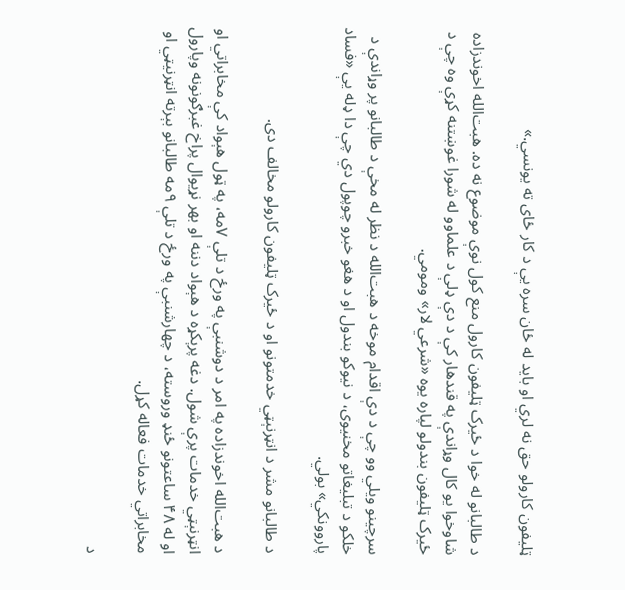ټلیفون کارولو حق نه لري او باید له ځان سره یې د کار ځای ته یونسي.»

د طالبانو له خوا د ځیرک ټلیفون کارول منع کول نوې موضوع نه ده. هبت‌الله اخوندزاده شاوخوا یو کال وړاندې په قندهار کې د دې ډلې د علماوو له شورا غوښتنه کړې وه چې د ځیرک ټلیفون بندولو لپاره یوه «شرعي لار» ومومي.

سرچینو ویلي وو چې د دې اقدام موخه د هبت‌الله د نظر له مخې د طالبانو پر وړاندې د خلکو د تبلیغاتو مخنیوی، د نیوکو بندول او د هغو خبرو چوپول دي چې دا ډله یې «فساد پاروونکي» بولي.

د طالبانو مشر د انټرنېټي خدمتونو او د ځیرک ټلیفون کارولو مخالف دی.

د هبت‌الله اخوندزاده په امر د دوشنبې په ورځ د تلې ۷مه، په ټول هېواد کې مخابراتي او انټرنېټي خدمات پرې شول. دغه پرېکړه د هېواد دننه او بهر نړیوال پراخ غبرګونونه وپارول او له ۴۸ ساعتونو ځنډ وروسته، د چهارشنبې په ورځ د تلې ۹مه طالبانو بېرته انټرنیټي او مخابراتي خدمات فعاله کړل.

د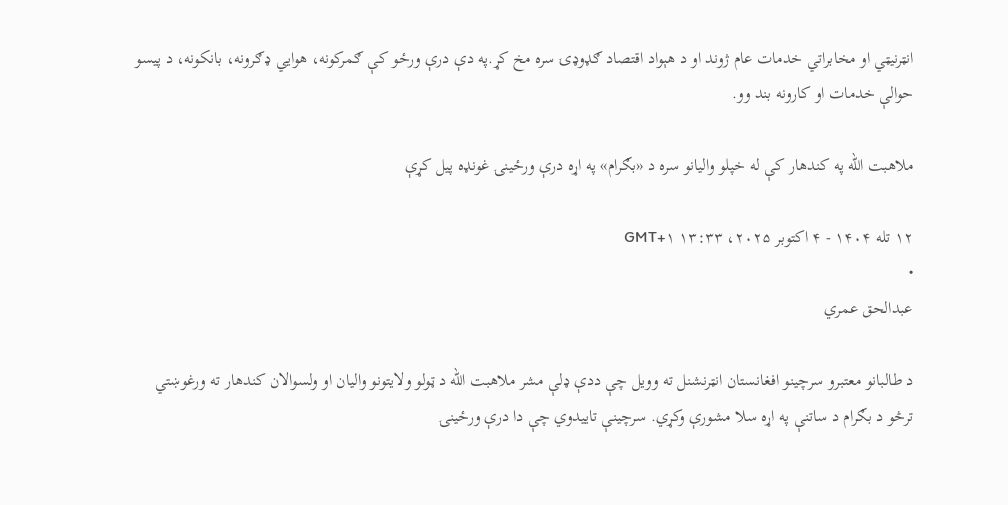انټرنیټي او مخابراتي خدمات عام ژوند او د هېواد اقتصاد ګډوډۍ سره مخ کړ.په دې درې ورځو کې ګمرکونه، هوایي ډګرونه، بانکونه، د پیسو حوالې خدمات او کارونه بند وو.

ملاهبت الله په کندهار کې له خپلو والیانو سره د «بګرام» په اړه درې ورځینۍ غونډه پیل کړې

۱۲ تله ۱۴۰۴ - ۴ اکتوبر ۲۰۲۵، ۱۳:۳۳ GMT+۱
•
عبدالحق عمري

د طالبانو معتبرو سرچینو افغانستان انټرنشنل ته وویل چې ددې ډلې مشر ملاهبت الله د ټولو ولایتونو والیان او ولسوالان کندهار ته ورغوښتي ترڅو د بګرام د ساتنې په اړه سلا مشورې وکړي. سرچینې تاییدوي چې دا درې ورځینۍ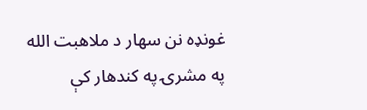غونډه نن سهار د ملاهبت الله په مشرۍ په کندهار کې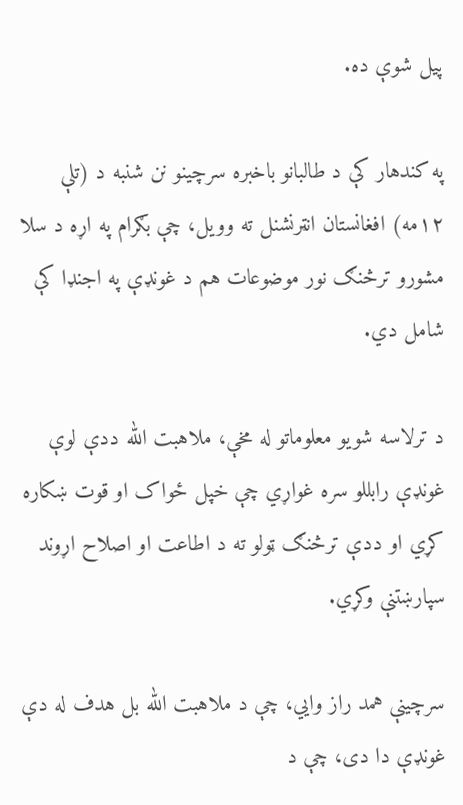پیل شوې ده.

په کندهار کې د طالبانو باخبره سرچینو نن شنبه د (تلې ۱۲مه) افغانستان انټرنشنل ته وویل، چې بګرام په اړه د سلا مشورو ترڅنګ نور موضوعات هم د غونډې په اجنډا کې شامل دي.

د ترلاسه شویو معلوماتو له مخې، ملاهبت الله ددې لوې غونډې رابللو سره غواړي چې خپل ځواک او قوت ښکاره کړي او ددې ترڅنګ ټولو ته د اطاعت او اصلاح اړوند سپارښتنې وکړي.

سرچینې همد راز وايي، چې د ملاهبت الله بل هدف له دې غونډې دا دی، چې د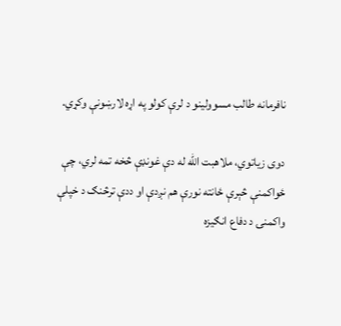نافرمانه طالب مسوولینو د لرې کولو په اړه لارښونې وکړي.

دوی زیاتوي، ملاهبت الله له دې غونډې څخه تمه لري، چې ځواکمنې څېرې ځانته نورې هم نږدې او ددې ترڅنګ د خپلې واکمنۍ د دفاع انګیزه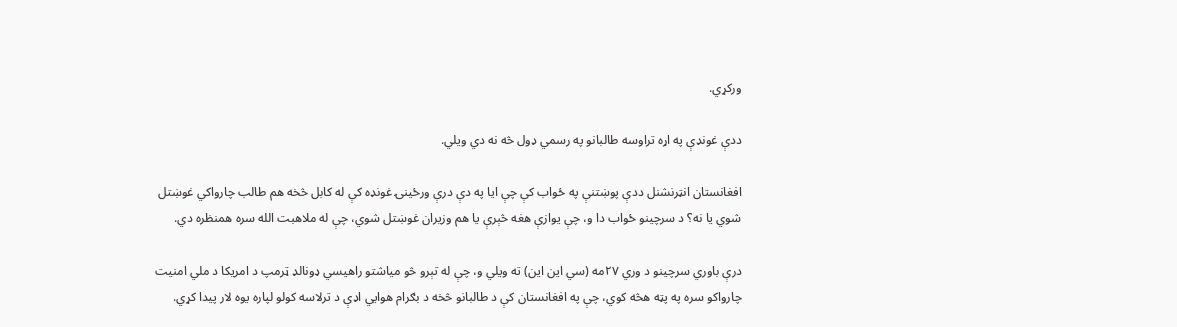ورکړي.

ددې غونډې په اړه تراوسه طالبانو په رسمي ډول څه نه دي ویلي.

افغانستان انټرنشنل ددې پوښتنې په ځواب کې چې ایا په دې درې ورځینۍ غونډه کې له کابل څخه هم طالب چارواکي غوښتل شوي یا نه؟ د سرچینو ځواب دا و، چې یوازې هغه څېرې یا هم وزیران غوښتل شوي، چې له ملاهبت الله سره همنظره دي.

درې باوري سرچینو د وري ۲۷مه (سي این این) ته ویلي و، چې له تېرو څو میاشتو راهیسي ډونالډ ټرمپ د امریکا د ملي امنیت چارواکو سره په پټه هڅه کوي، چې په افغانستان کې د طالبانو څخه د بګرام هوايي اډې د ترلاسه کولو لپاره یوه لار پيدا کړي.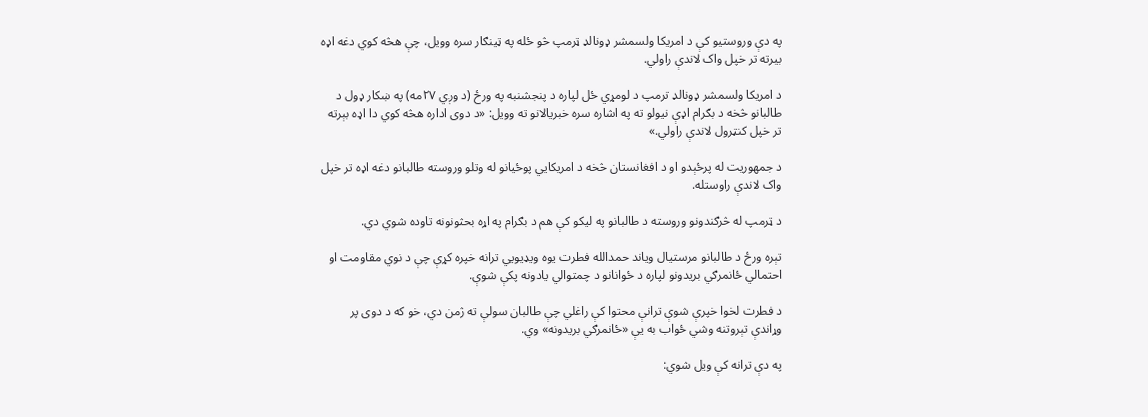په دې وروستیو کې د امریکا ولسمشر ډونالډ ټرمپ څو ځله په ټینګار سره وویل، چې هڅه کوي‌ دغه اډه بیرته تر خپل واک لاندې راولي.

د امریکا ولسمشر ډونالډ ترمپ د لومړي ځل لپاره د پنجشنبه په ورځ (د وږي ۲۷مه) په ښکار ډول د طالبانو څخه د بګرام اډې نیولو ته په اشاره سره خبريالانو ته وویل: «د دوی اداره‌ هڅه کوي دا اډه بېرته تر خپل کنټرول لاندې راولي.»

د جمهوریت له پرځېدو او د افغانستان څخه د امریکايي پوځيانو له وتلو وروسته طالبانو دغه اډه تر خپل واک لاندې راوستله.

د ټرمپ له څرګندونو وروسته د طالبانو په لیکو کې هم د بګرام په اړه بحثونونه تاوده شوي دي.

تېره ورځ د طالبانو مرستیال ویاند حمدالله فطرت یوه ویډیویي ترانه خپره کړې چې د نوي مقاومت او احتمالي ځانمرګي بریدونو لپاره د ځوانانو د چمتوالي یادونه پکې شوې.

د فطرت لخوا خپرې شوې ترانې محتوا کې راغلي چې طالبان سولې ته ژمن دي، خو که د دوی پر وړاندې تېروتنه وشي ځواب به یې «ځانمرګي بریدونه» وي.

په دې ترانه کې ویل شوي: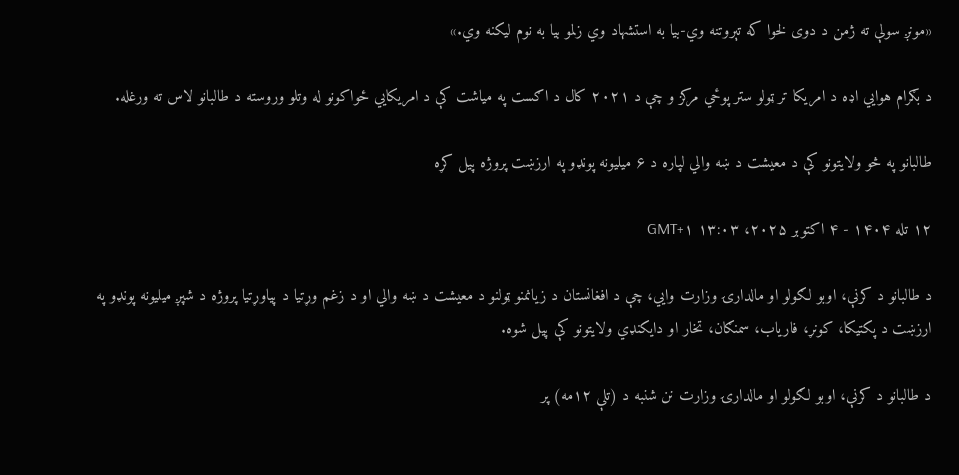«مونږ سولې ته ژمن د دوی لخوا که تېروتنه وي-بیا به استشهاد وي زلمو بیا به نوم لیکنه وي.»

د بګرام هوايي اډه د امریکا تر ټولو ستر پوځي مرکز و چې د ۲۰۲۱ کال د اګست په میاشت کې د امریکایي ځواکونو له وتلو وروسته د طالبانو لاس ته ورغله.

طالبانو په څو ولایتونو کې د معیشت د ښه والي لپاره د ۶ میلیونه پونډو په ارزښت پروژه پیل کړه

۱۲ تله ۱۴۰۴ - ۴ اکتوبر ۲۰۲۵، ۱۳:۰۳ GMT+۱

د طالبانو د کرنې، اوبو لګولو او مالدارۍ وزارت وایي، چې د افغانستان د زیانمنو ټولنو د معیشت د ښه والي او د زغم وړتیا د پیاوړتیا پروژه د شپږ میلیونه پونډو په ارزښت د پکتیکا، کونړ، فاریاب، سمنګان، تخار او دایکنډي ولایتونو کې پیل شوه.

د طالبانو د کرنې، اوبو لګولو او مالدارۍ وزارت نن شنبه د (تلې ۱۲مه) پر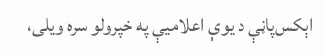اېکس‌پاڼې د یوې اعلامیې په خپرولو سره ویلی،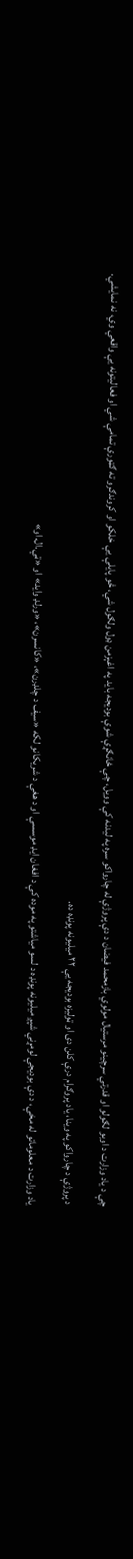چې د یاد وزارت د اوبو لګولو او قدرتي سرچینو مرستیال مولوي بازمحمد فیضان د دې پروژې له چارواکو سره په لیدنه کې وویل، چې ځانګړې شوې بودیجه باید په اغېزمن ډول ولګول شي، څو پایلې یې خلکو او کروندګرو ته ګټورې تمامې شي او فعالیتونه یې واقعي وي، نه نمایشي.

د پروژې د چارواکو په وینا، یاد پروګرام درې کلن دی او ټولیزه بودیجه یې ۲۲ میلیونه پونډه ده.

یاد وزارت د معلوماتو له مخې، د دې بودیجې لومړني شپږ میلیونه پونډه د لسو میاشتو په موده کې د افغان ایډ موسسې او د هغې د شریکانو لکه «سیف د چلډرن»، «کانسرن»، «ورلډ واید» او «ټي.ال.او»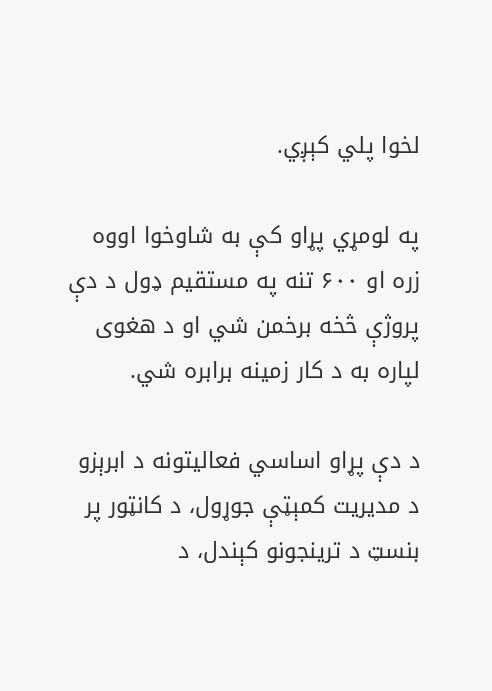لخوا پلي کېږي.

په لومړي پړاو کې به شاوخوا اووه زره او ۶۰۰ تنه په مستقیم ډول د دې پروژې څخه برخمن شي او د هغوی لپاره به د کار زمینه برابره شي.

د دې پړاو اساسي فعالیتونه د ابرېزو د مدیریت کمېټې جوړول، د کانټور پر بنسټ د ترینجونو کېندل، د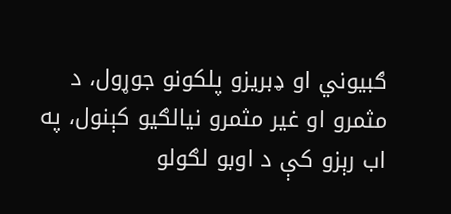ګبیوني او ډبريزو پلکونو جوړول، د مثمرو او غیر مثمرو نیالګیو کېنول، په اب رېزو کې د اوبو لګولو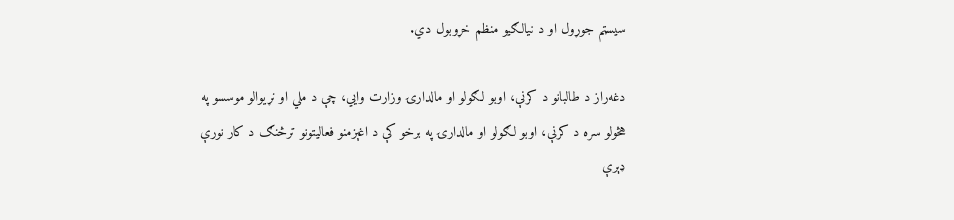سیسټم جوړول او د نیالګیو منظم خړوبول دي.

دغه‌راز د طالبانو د کرنې، اوبو لګولو او مالدارۍ وزارت وایي، چې د ملي او نړیوالو موسسو په هڅولو سره د کرنې، اوبو لګولو او مالدارۍ په برخو کې د اغېزمنو فعالیتونو ترڅنګ د کار نورې ډېرې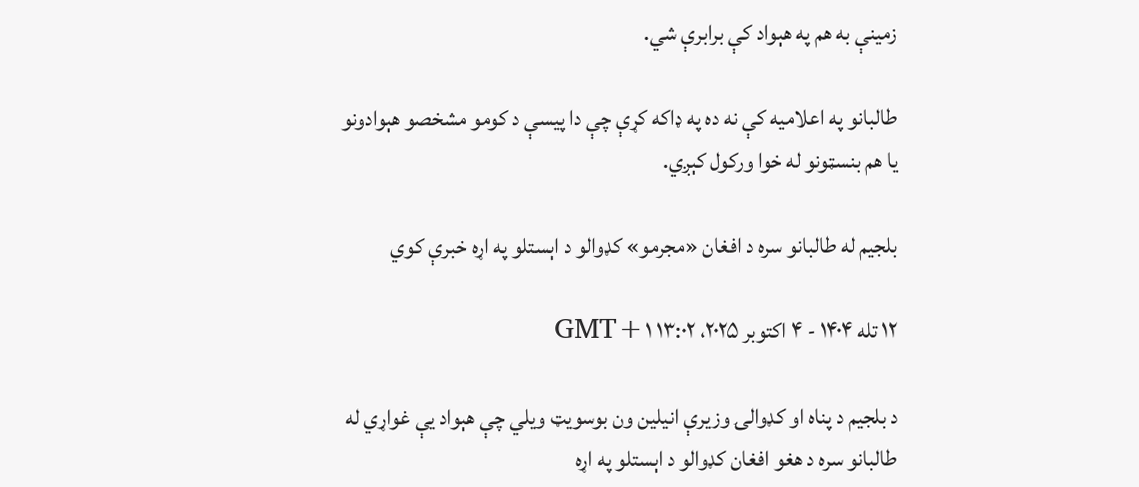زمینې به هم په هېواد کې برابرې شي.

طالبانو په اعلامیه کې نه ده په ډاکه کړې چې دا پیسې د کومو مشخصو هېوادونو یا هم بنسټونو له خوا ورکول کېږي.

بلجیم له طالبانو سره د افغان «مجرمو» کډوالو د اېستلو په اړه خبرې کوي

۱۲ تله ۱۴۰۴ - ۴ اکتوبر ۲۰۲۵، ۱۳:۰۲ GMT+۱

د بلجیم د پناه او کډوالۍ وزیرې انیلین ون بوسویټ ویلي چې هېواد یې غواړي له طالبانو سره د هغو افغان کډوالو د اېستلو په اړه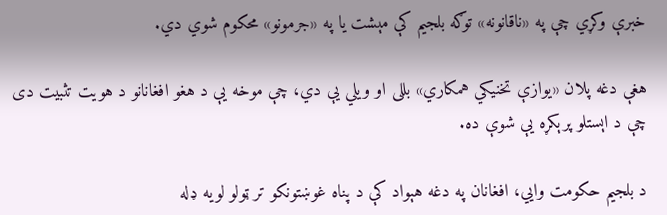خبرې وکړي چې په «ناقانونه» توګه بلجیم کې مېشت یا په «جرمونو» محکوم شوي دي.

هغې دغه پلان «یوازې تخنیکي همکاري» بللی او ویلي یې دي، چې موخه یې د هغو افغانانو د هویت تثبیت دی چې د اېستلو پرېکړه یې شوې ده.

د بلجیم حکومت وايي، افغانان په دغه هېواد کې د پناه غوښتونکو تر ټولو لویه ډله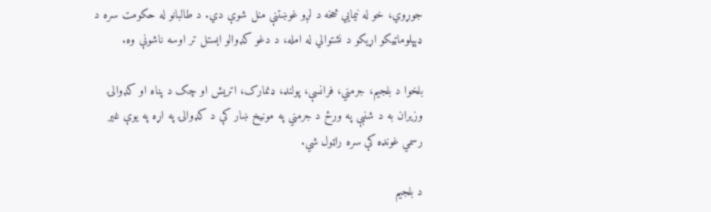جوړوي، خو له نیمایي څخه د لږو غوښتنې منل شوې دي. د طالبانو له حکومت سره د ډېپلوماټیکو اړیکو د نشتوالي له امله، د دغو کډوالو اېستل تر اوسه ناشونې وه.

بلخوا د بلجیم، جرمني، فرانسې، پولنډ، ډنمارک، اتریش او چک د پناه او کډوالۍ وزیران به د شنبې په ورځ د جرمني په مونیخ ښار کې د کډوالۍ په اړه په یوې غیر رسمي غونډه کې سره راټول شي.

د بلجیم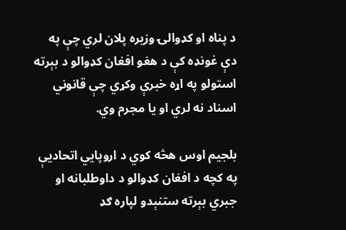د پناه او کډوالۍ وزیره پلان لري چې په دې غونډه کې د هغو افغان کډوالو د بېرته استولو په اړه خبرې وکړي چې قانوني اسناد نه لري او یا مجرم وي.

بلجیم اوس هڅه کوي د اروپایي اتحادیې په کچه د افغان کډوالو د داوطلبانه او جبري بېرته ستنېدو لپاره ګډ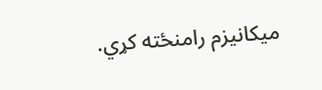میکانیزم رامنځته کړي.